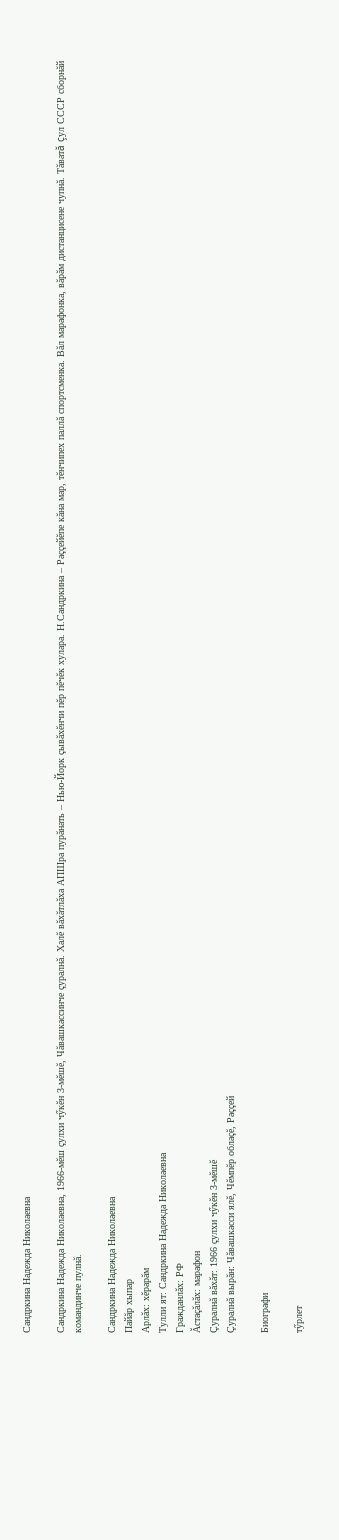Сандркина Надежда Николаевна

Сандркина Надежда Николаевна, 1966-мĕш çулхи чӳкĕн 3-мĕшĕ, Чăвашкассинче çуралнă. Халĕ вăхăтлăха АПШра пурăнать – Нью-Йорк çывăхĕнчи пĕр пĕчĕк хулара. Н.Сандркина – Раççейĕпе кăна мар, тĕнчипех паллă спортсменка. Вăл марафонка, вăрăм дистанцисене чупнă. Тăватă çул СССР сборнăй командинче пулнă.

Сандркина Надежда Николаевна
Пайăр хыпар
Арлăх: хĕрарăм
Тулли ят: Сандркина Надежда Николаевна
Гражданлăх: РФ
Ăстаçăлăх: марафон
Çуралнă вăхăт: 1966 çулхи чӳкĕн 3-мĕшĕ
Çуралнă вырăн: Чăвашкасси ялĕ, Чĕмпĕр облаçĕ, Раççей

Биографи

тӳрлет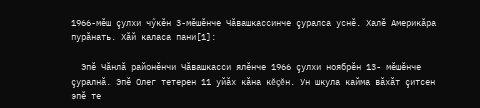1966-мĕш çулхи чӳкĕн 3-мĕшĕнче Чăвашкассинче çуралса уснĕ. Халĕ Америкăра пурăнать. Хăй каласа пани[1]:

  Эпĕ Чăнлă районĕнчи Чăвашкасси ялĕнче 1966 çулхи ноябрĕн 13- мĕшĕнче çуралнă. Эпĕ Олег тетерен 11 уйăх кăна кĕçĕн. Ун шкула кайма вăхăт çитсен эпĕ те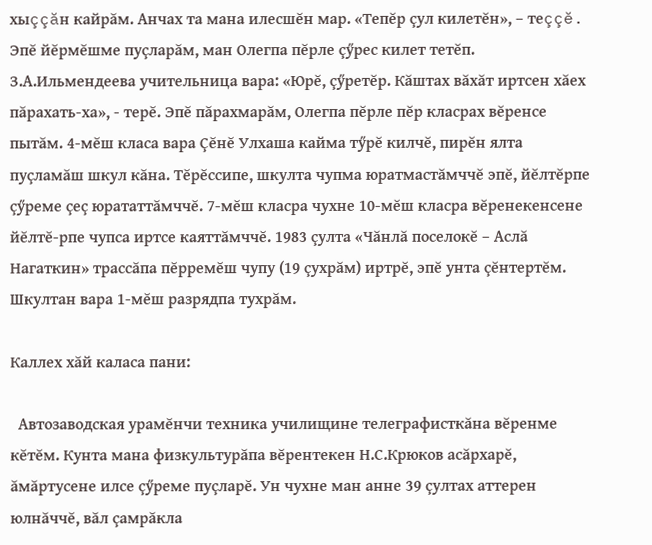хыççăн кайрăм. Анчах та мана илесшĕн мар. «Тепĕр çул килетĕн», – теççĕ. Эпĕ йĕрмĕшме пуçларăм, ман Олегпа пĕрле çӳрес килет тетĕп. З.А.Ильмендеева учительница вара: «Юрĕ, çӳретĕр. Кăштах вăхăт иртсен хăех пăрахать-ха», - терĕ. Эпĕ пăрахмарăм, Олегпа пĕрле пĕр класрах вĕренсе пытăм. 4-мĕш класа вара Çĕнĕ Улхаша кайма тӳрĕ килчĕ, пирĕн ялта пуçламăш шкул кăна. Тĕрĕссипе, шкулта чупма юратмастăмччĕ эпĕ, йĕлтĕрпе çӳреме çеç юрататтăмччĕ. 7-мĕш класра чухне 10-мĕш класра вĕренекенсене йĕлтĕ-рпе чупса иртсе каяттăмччĕ. 1983 çулта «Чăнлă поселокĕ – Аслă Нагаткин» трассăпа пĕрремĕш чупу (19 çухрăм) иртрĕ, эпĕ унта çĕнтертĕм. Шкултан вара 1-мĕш разрядпа тухрăм.

Каллех хăй каласа пани:

  Автозаводская урамĕнчи техника училищине телеграфисткăна вĕренме кĕтĕм. Кунта мана физкультурăпа вĕрентекен Н.С.Крюков асăрхарĕ, ăмăртусене илсе çӳреме пуçларĕ. Ун чухне ман анне 39 çултах аттерен юлнăччĕ, вăл çамрăкла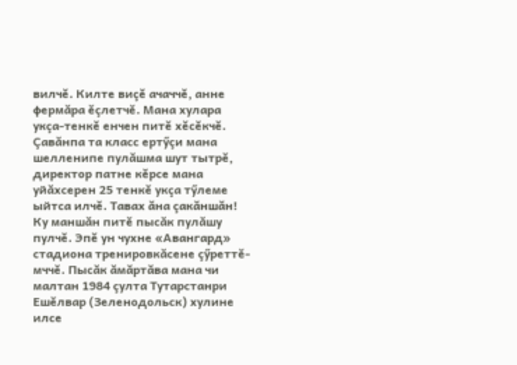вилчĕ. Килте виçĕ ачаччĕ, анне фермăра ĕçлетчĕ. Мана хулара укçа-тенкĕ енчен питĕ хĕсĕкчĕ. Çавăнпа та класс ертӳçи мана шелленипе пулăшма шут тытрĕ, директор патне кĕрсе мана уйăхсерен 25 тенкĕ укçа тӳлеме ыйтса илчĕ. Тавах ăна çакăншăн! Ку маншăн питĕ пысăк пулăшу пулчĕ. Эпĕ ун чухне «Авангард» стадиона тренировкăсене çӳреттĕ-мччĕ. Пысăк ăмăртăва мана чи малтан 1984 çулта Тутарстанри Ешĕлвар (Зеленодольск) хулине илсе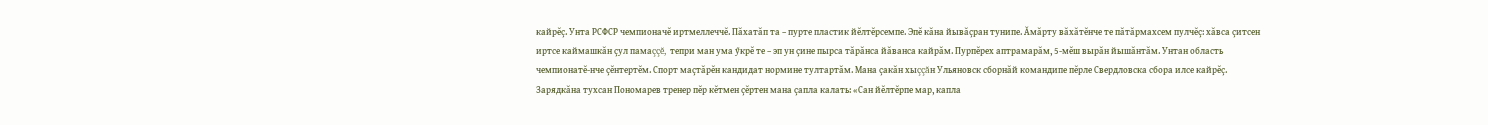кайрĕç. Унта РСФСР чемпионачĕ иртмеллеччĕ. Пăхатăп та – пурте пластик йĕлтĕрсемпе. Эпĕ кăна йывăçран тунипе. Ăмăрту вăхăтĕнче те пăтăрмахсем пулчĕç: хăвса çитсен иртсе каймашкăн çул памаççĕ, тепри ман ума ӳкрĕ те – эп ун çине пырса тăрăнса йăванса кайрăм. Пурпĕрех аптрамарăм, 5-мĕш вырăн йышăнтăм. Унтан область чемпионатĕ-нче çĕнтертĕм. Спорт маçтăрĕн кандидат нормине тултартăм. Мана çакăн хыççăн Ульяновск сборнăй командипе пĕрле Свердловска сбора илсе кайрĕç. Зарядкăна тухсан Пономарев тренер пĕр кĕтмен çĕртен мана çапла калать: «Сан йĕлтĕрпе мар, капла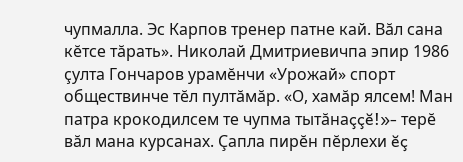чупмалла. Эс Карпов тренер патне кай. Вăл сана кĕтсе тăрать». Николай Дмитриевичпа эпир 1986 çулта Гончаров урамĕнчи «Урожай» спорт обществинче тĕл пултăмăр. «О, хамăр ялсем! Ман патра крокодилсем те чупма тытăнаççĕ!»- терĕ вăл мана курсанах. Çапла пирĕн пĕрлехи ĕç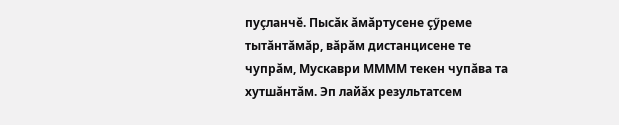пуçланчĕ. Пысăк ăмăртусене çӳреме тытăнтăмăр, вăрăм дистанцисене те чупрăм, Мускаври ММММ текен чупăва та хутшăнтăм. Эп лайăх результатсем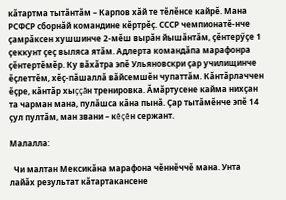кăтартма тытăнтăм – Карпов хăй те тĕлĕнсе кайрĕ. Мана РСФСР сборнăй командине кĕртрĕç. СССР чемпионатĕ-нче çамрăксен хушшинче 2-мĕш вырăн йышăнтăм, çĕнтерӳçе 1 çеккунт çеç выляса ятăм. Адлерта командăпа марафонра çĕнтертĕмĕр. Ку вăхăтра эпĕ Ульяновскри çар училищинче ĕçлеттĕм, хĕç-пăшаллă вăйсемшĕн чупаттăм. Кăнтăрлаччен ĕçре, кăнтăр хыççăн тренировка. Ăмăртусене кайма нихçан та чарман мана, пулăшса кăна пынă. Çар тытăмĕнче эпĕ 14 çул пултăм, ман звани – кĕçĕн сержант.

Малалла:

  Чи малтан Мексикăна марафона чĕннĕччĕ мана. Унта лайăх результат кăтартакансене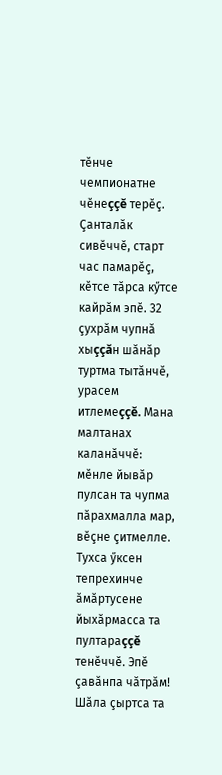тĕнче чемпионатне чĕнеççĕ терĕç. Çанталăк сивĕччĕ, старт час памарĕç, кĕтсе тăрса кӳтсе кайрăм эпĕ. 32 çухрăм чупнă хыççăн шăнăр туртма тытăнчĕ, урасем итлемеççĕ. Мана малтанах каланăччĕ: мĕнле йывăр пулсан та чупма пăрахмалла мар, вĕçне çитмелле. Тухса ӳксен тепрехинче ăмăртусене йыхăрмасса та пултараççĕ тенĕччĕ. Эпĕ çавăнпа чăтрăм! Шăла çыртса та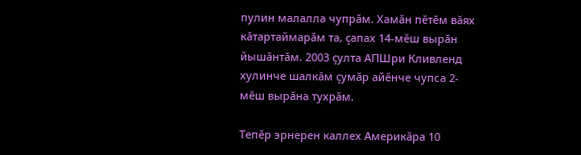пулин малалла чупрăм. Хамăн пĕтĕм вăях кăтартаймарăм та, çапах 14-мĕш вырăн йышăнтăм. 2003 çулта АПШри Кливленд хулинче шалкăм çумăр айĕнче чупса 2-мĕш вырăна тухрăм.

Тепĕр эрнерен каллех Америкăра 10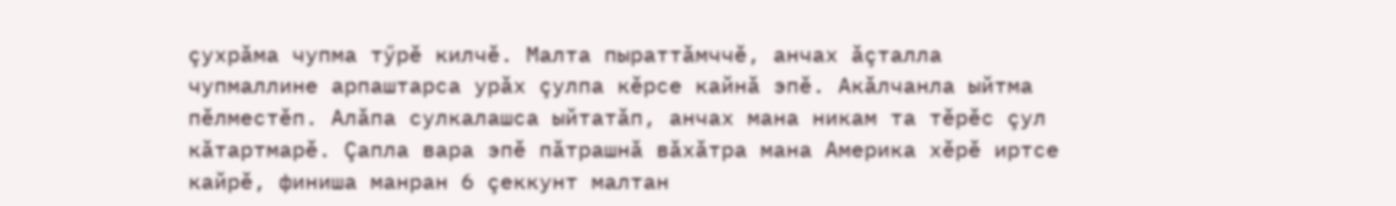çухрăма чупма тӳрĕ килчĕ. Малта пыраттăмччĕ, анчах ăçталла чупмаллине арпаштарса урăх çулпа кĕрсе кайнă эпĕ. Акăлчанла ыйтма пĕлместĕп. Алăпа сулкалашса ыйтатăп, анчах мана никам та тĕрĕс çул кăтартмарĕ. Çапла вара эпĕ пăтрашнă вăхăтра мана Америка хĕрĕ иртсе кайрĕ, финиша манран 6 çеккунт малтан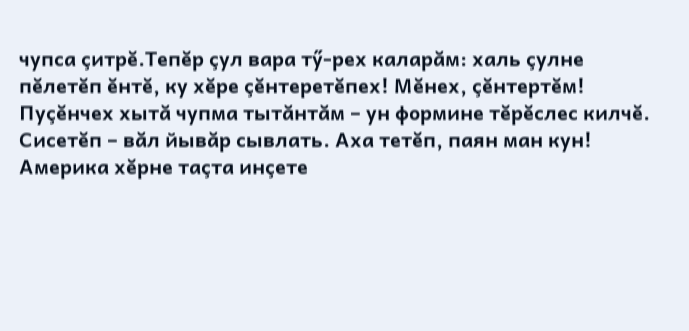чупса çитрĕ.Тепĕр çул вара тӳ-рех каларăм: халь çулне пĕлетĕп ĕнтĕ, ку хĕре çĕнтеретĕпех! Мĕнех, çĕнтертĕм! Пуçĕнчех хытă чупма тытăнтăм – ун формине тĕрĕслес килчĕ. Сисетĕп – вăл йывăр сывлать. Аха тетĕп, паян ман кун! Америка хĕрне таçта инçете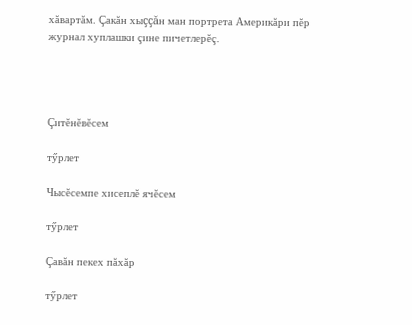хăвартăм. Çакăн хыççăн ман портрета Америкăри пĕр журнал хуплашки çине пичетлерĕç.




Çитĕнĕвĕсем

тӳрлет

Чысĕсемпе хисеплĕ ячĕсем

тӳрлет

Çавăн пекех пăхăр

тӳрлет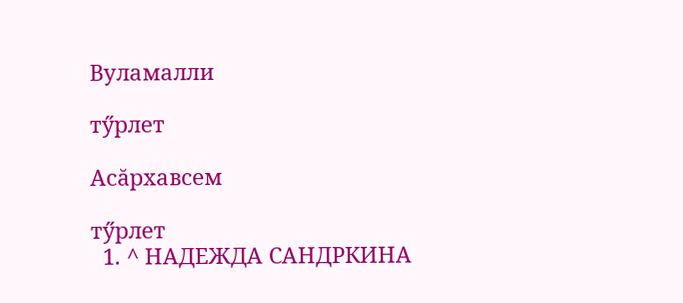Вуламалли

тӳрлет

Асăрхавсем

тӳрлет
  1. ^ НАДЕЖДА САНДРКИНА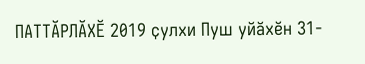ПАТТĂРЛĂХĔ 2019 ҫулхи Пуш уйӑхӗн 31-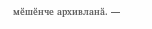мӗшӗнче архивланӑ. —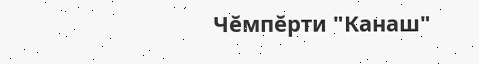Чĕмпĕрти "Канаш"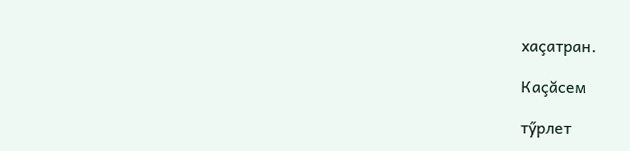хаçатран.

Каçăсем

тӳрлет